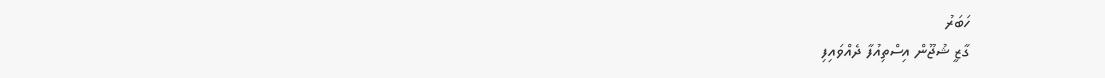ހަބަރު
ގާޒީ ޝުޖޫން އިސްތިއުފާ ދެއްވައިފި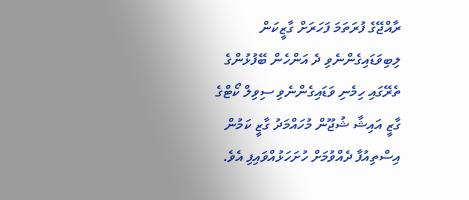ރާއްޖޭގެ ފުރަތަމަ ފަހަރަށް ގާޒީކަން ލިބިވަޑައިގެންނެވި ދެ އަންހެން ބޭފުޅުންގެ ތެރޭގައި ހިމެނި ވަޑައިގެންނެވި ސިވިލް ކޯޓްގެ ގާޒީ އައިޝާ ޝުޖޫން މުހައްމަދު ގާޒީ ކަމުން އިސްތިއުފާ ދެއްވުމަށް ހުށަހަޅުއްވައިފި އެވެ.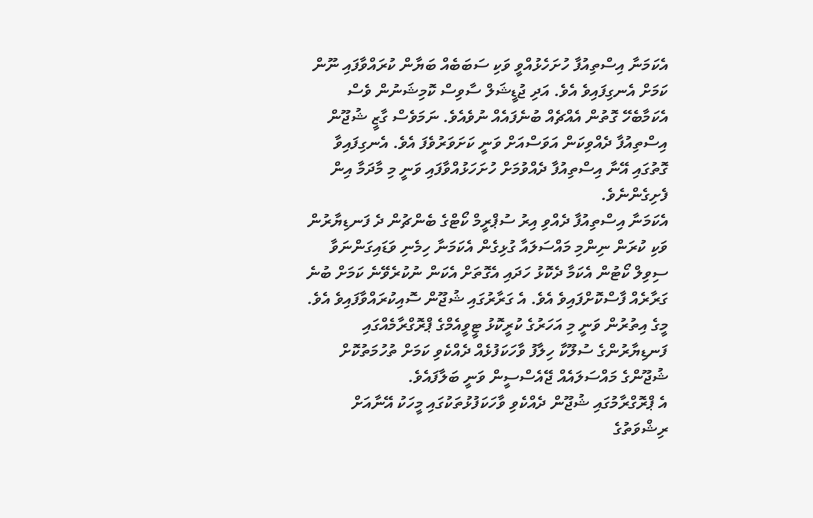އެކަމަނާ އިސްތިއުފާ ހުށަހެޅުއްވީ ވަކި ސަބަބެއް ބަޔާން ކުރައްވާފައި ނޫން ކަމަށް އެނގިފައިވެ އެވެ. އަދި ޖުޑީޝަލް ސާވިސް ކޮމިޝަނުން ވެސް އެކަމާބެހޭ ގޮތުން އެއްޗެއް ބުނެފައެއް ނުވެއެވެ. ނަމަވެސް ގާޒީ ޝުޖޫން އިސްތިއުފާ ދެއްވިކަން އަވަސްއަށް ވަނީ ކަށަވަރުވެފަ އެވެ. އެނގިފައިވާ ގޮތުގައި އޭނާ އިސްތިއުފާ ދެއްވުމަށް ހުށަހަޅުއްވާފައި ވަނީ މި މާދަމާ އިން ފެށިގެންނެވެ.
އެކަމަނާ އިސްތިއުފާ ދެއްވި އިރު ސުޕްރީމް ކޯޓްގެ ބެންޗުން ދެ ފަނޑިޔާރުން ވަކި ކުރަން ނިންމި މައްސަލައާ ގުޅިގެން އެކަމަނާ ހިމެނި ވަޑައިގަންނަވާ ސިވިލް ކޯޓުން އެކަމާ ދެކޮޅު ހަދައި އެގޮތަށް އެކަން ނުކުރެވޭނެ ކަމަށް ބުނެ ގަރާރެއް ފާސްކޮށްފައިވެ އެވެ. އެ ގަރާރުގައި ޝުޖޫން ސޮއިކުރައްވާފައިވެ އެވެ. މީގެ އިތުރުން ވަނީ މި އަހަރުގެ ކުރީކޮޅު ޓީވީއެމްގެ ޕްރޮގްރާމެއްގައި ފަނޑިޔާރުންގެ ސުލޫކާ ހިލާފު ވާހަކަފުޅެއް ދެއްކެވި ކަމަށް ތުހުމަތުކޮށް ޝުޖޫންގެ މައްސަލައެއް ޖޭއެސްސީން ވަނީ ބަލާފައެވެ.
އެ ޕްރޮގްރާމުގައި ޝުޖޫން ދެއްކެވި ވާހަކަފުޅުތަކުގައި މީހަކު އޭނާއަށް ރިޝްވަތުގެ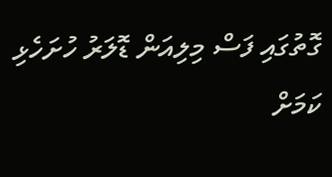ގޮތުގައި ފަސް މިލިއަން ޑޮލަރު ހުށަހެޅި ކަމަށް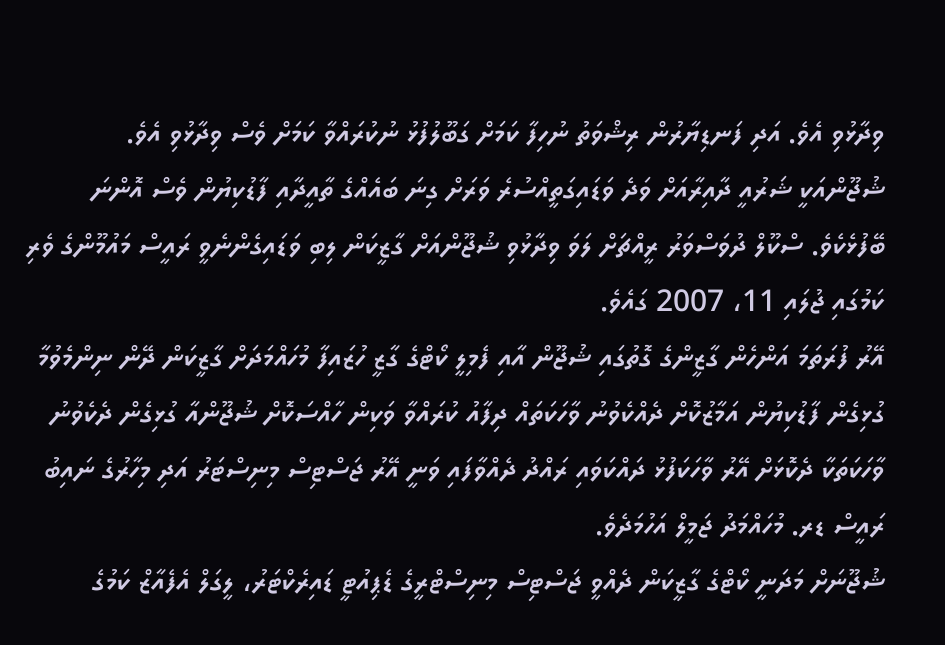ވިދާޅުވި އެވެ. އަދި ފަނޑިޔާރުން ރިޝްވަތު ނުހިފާ ކަމަށް ގަބޫލުފުޅު ނުކުރައްވާ ކަމަށް ވެސް ވިދާޅުވި އެވެ.
ޝުޖޫންއަކީ ޝަރުއީ ދާއިރާއަށް ވަދެ ވަޑައިގަތީއްސުރެ ވަރަށް ގިނަ ބައެއްގެ ތާއީދާއި ފާޑުކިޔުން ވެސް އޮންނަ ބޭފުޅެކެވެ. ސްކޫލް ދުވަސްވަރު ރީއްޗަށް ލަވަ ވިދާޅުވި ޝުޖޫންއަށް ގާޒީކަން ލިބި ވަޑައިގެންނެވީ ރައީސް މައުމޫންގެ ވެރި ކަމުގައި ޖުލައި 11، 2007 ގައެވެ.
އޭރު ފުރަތަމަ އަންހެން ގާޒީންގެ ގޮތުގައި ޝުޖޫން އާއި ފެމިލީ ކޯޓްގެ ގާޒީ ހުޒައިފާ މުހައްމަދަށް ގާޒީކަން ދޭން ނިންމެވުމާ ގުޅިގެން ފާޑުކިޔުން އަމާޒުކޮށް ދެއްކެވުނު ވާހަކަތައް ދިފާއު ކުރައްވާ ވަކިން ހާއްސަކޮށް ޝުޖޫންއާ ގުޅިގެން ދެކެވުނު ވާހަކަތަކާ ދެކޮޅަށް އޭރު ވާހަކަފުޅު ދައްކަވައި ރައްދު ދެއްވާފައި ވަނީ އޭރު ޖަސްޓިސް މިނިސްޓަރު އަދި މިހާރުގެ ނައިބު ރައީސް ޑރ. މުހައްމަދު ޖަމީލް އަހުމަދެވެ.
ޝުޖޫނަށް މަދަނީ ކޯޓްގެ ގާޒީކަން ދެއްވީ ޖަސްޓިސް މިނިސްޓްރީގެ ޑެޕިއުޓީ ޑައިރެކްޓަރު، ލީގަލް އެފެއާޒް ކަމުގެ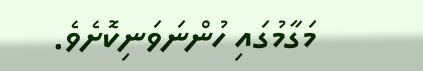މަގާމުގައި ހުންނަވަނިކޮށެވެ.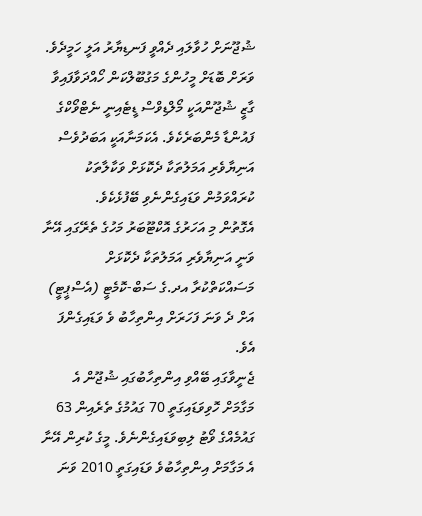ޝުޖޫނަށް ހުވާލައި ދެއްވީ ފަނޑިޔާރު އަލީ ހަމީދެވެ.
ވަރަށް ބޮޑަށް މީހުންގެ މަގުބޫލްކަން ހޯއްދަވާފައިވާ ގާޒީ ޝުޖޫންއަކީ މޯލްޑިވްސް ޑީޓެއިނީ ނެޓްވޯކްގެ ފައުންޑާ މެންބަރެކެވެ. އެކަމަނާއަކީ އަބަދުވެސް އަނިޔާވެރި އަމަލުތަކާ ދެކޮޅަށް ވަކާލާތަކު ކުރައްވަމުން ވަޑައިގެންނެވި ބޭފުޅެކެވެ.
އެގޮތުން މި އަހަރުގެ އޮކްޓޫބަރު މަހުގެ ތެރޭގައި އޭނާ ވަނީ އަނިޔާވެރި އަމަލުތަކާ ދެކޮޅަށް މަސައްކަތްކުރާ އދ.ގެ ސަބް-ކޮމެޓީ (އެސްޕީޓީ) އަށް ދެ ވަނަ ފަހަރަށް އިންތިހާބު ވެ ވަޑައިގެންފަ އެވެ.
ޖެނީވާގައި ބޭއްވި އިންތިހާބުގައި ޝުޖޫން އެ މަގާމަށް ހޮވިވަޑައިގަތީ 70 ގައުމުގެ ތެރެއިން 63 ގައުމެއްގެ ވޯޓު ލިބިވަޑައިގެންނެވެ. މީގެ ކުރިން އޭނާ އެ މަގާމަށް އިންތިހާބުވެ ވަޑައިގަތީ 2010 ވަނަ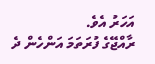އަހަރު އެވެ.
ރާއްޖޭގެ ފުރަތަމަ އަންހެން ދެ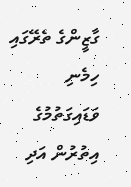ގާޒީންގެ ތެރޭގައި ހިމެނި ވަޑައިގަތުމުގެ އިތުރުން އަދި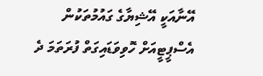އޭނާއަކީ އޭޝިޔާގެ ގައުމުތަކުން އެސްޕީޓީއަށް ހޮވިވަޑައިގަތް ފުރަތަމަ ދެ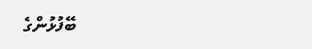ބޭފުޅުންގެ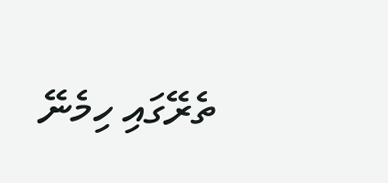ތެރޭގައި ހިމެނޭ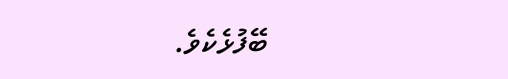ބޭފުޅެކެވެ.